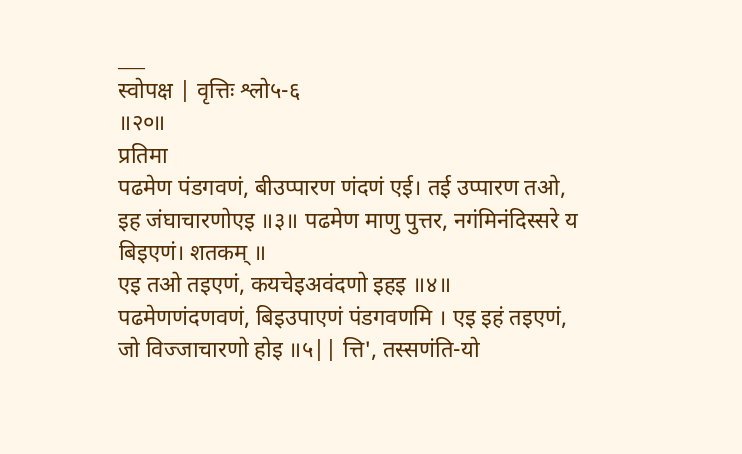___
स्वोपक्ष | वृत्तिः श्लो५-६
॥२०॥
प्रतिमा
पढमेण पंडगवणं, बीउप्पारण णंदणं एई। तई उप्पारण तओ, इह जंघाचारणोएइ ॥३॥ पढमेण माणु पुत्तर, नगंमिनंदिस्सरे य बिइएणं। शतकम् ॥
एइ तओ तइएणं, कयचेइअवंदणो इहइ ॥४॥ पढमेणणंदणवणं, बिइउपाएणं पंडगवणमि । एइ इहं तइएणं, जो विज्जाचारणो होइ ॥५|| त्ति', तस्सणंति-यो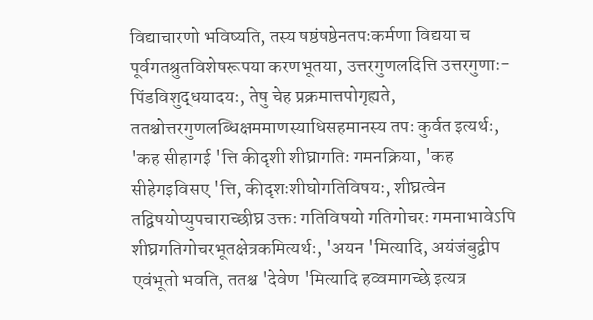विद्याचारणो भविष्यति, तस्य षष्ठंषष्ठेनतपःकर्मणा विद्यया च पूर्वगतश्रुतविशेषरूपया करणभूतया, उत्तरगुणलदित्ति उत्तरगुणाः-पिंडविशुद्धयादयः, तेषु चेह प्रक्रमात्तपोगृह्यते, ततश्चोत्तरगुणलब्धिक्षममाणस्याधिसहमानस्य तपः कुर्वत इत्यर्थः, 'कह सीहागई 'त्ति कीदृशी शीघ्रागतिः गमनक्रिया, 'कह सीहेगइविसए 'त्ति, कीदृशःशीघोगतिविषयः, शीघ्रत्वेन तद्विषयोप्युपचाराच्छीघ्र उक्तः गतिविषयो गतिगोचरः गमनाभावेऽपि शीघ्रगतिगोचरभूतक्षेत्रकमित्यर्थः, 'अयन 'मित्यादि, अयंजंबुद्वीप एवंभूतो भवति, ततश्च 'देवेण 'मित्यादि हव्वमागच्छे इत्यत्र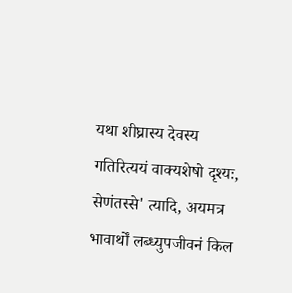यथा शीघ्रास्य देवस्य गतिरित्ययं वाक्यशेषो दृश्यः, सेणंतस्से' त्यादि, अयमत्र भावार्थों लब्ध्युपजीवनं किल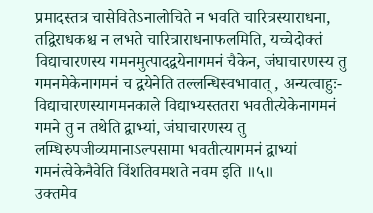प्रमादस्तत्र चासेवितेऽनालोचिते न भवति चारित्रस्याराधना, तद्विराधकश्च न लभते चारित्राराधनाफलमिति, यच्चेदोक्तं विद्याचारणस्य गमनमुत्पादद्वयेनागमनं चैकेन, जंघाचारणस्य तु गमनमेकेनागमनं च द्वयेनेति तल्लन्धिस्वभावात् , अन्यत्वाहुः-विद्याचारणस्यागमनकाले विद्याभ्यस्ततरा भवतीत्येकेनागमनं गमने तु न तथेति द्वाभ्यां, जंघाचारणस्य तु लम्धिरुपजीव्यमानाऽल्पसामा भवतीत्यागमनं द्वाभ्यां गमनंत्वेकेनैवेति विंशतिवमशते नवम इति ॥५॥
उक्तमेव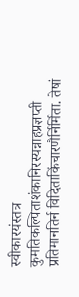स्वीकारयंस्तत्र कुमतिकल्पिताशंकानिरस्यन्नाहप्रज्ञप्ती प्रतिमानतिर्न विदिताकिंचारणैर्निर्मिता. तेषां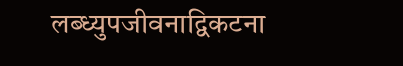लब्ध्युपजीवनाद्विकटना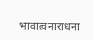भावात्वनाराधना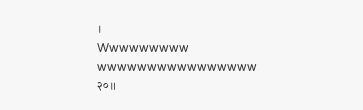।
Wwwwwwwww
wwwwwwwwwwwwwwww
२०॥